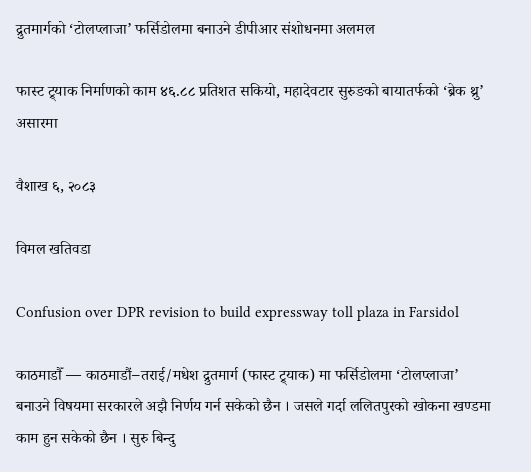द्रुतमार्गको ‘टोलप्लाजा’ फर्सिडोलमा बनाउने डीपीआर संशोधनमा अलमल

फास्ट ट्र्याक निर्माणको काम ४६.८८ प्रतिशत सकियो, महादेवटार सुरुङको बायातर्फको ‘ब्रेक थ्रु’ असारमा

वैशाख ६, २०८३

विमल खतिवडा

Confusion over DPR revision to build expressway toll plaza in Farsidol

काठमाडौँ — काठमाडौं–तराई/मधेश द्रुतमार्ग (फास्ट ट्र्याक) मा फर्सिडोलमा ‘टोलप्लाजा’ बनाउने विषयमा सरकारले अझै निर्णय गर्न सकेको छैन । जसले गर्दा ललितपुरको खोकना खण्डमा काम हुन सकेको छैन । सुरु बिन्दु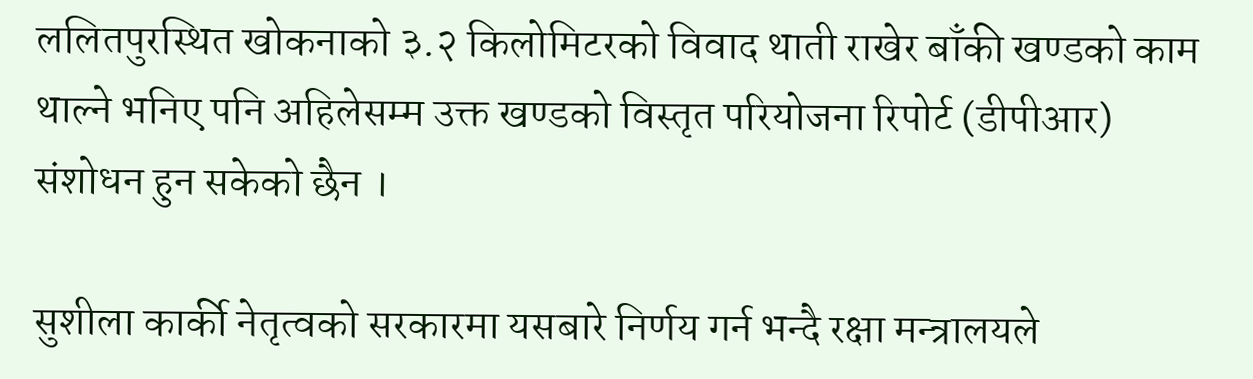ललितपुरस्थित खोकनाको ३.२ किलोमिटरको विवाद थाती राखेर बाँकी खण्डको काम थाल्ने भनिए पनि अहिलेसम्म उक्त खण्डको विस्तृत परियोजना रिपोर्ट (डीपीआर) संशोधन हुन सकेको छैन ।

सुशीला कार्की नेतृत्वको सरकारमा यसबारे निर्णय गर्न भन्दै रक्षा मन्त्रालयले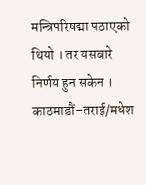मन्त्रिपरिषद्मा पठाएको थियो । तर यसबारे निर्णय हुन सकेन । काठमाडौं–तराई/मधेश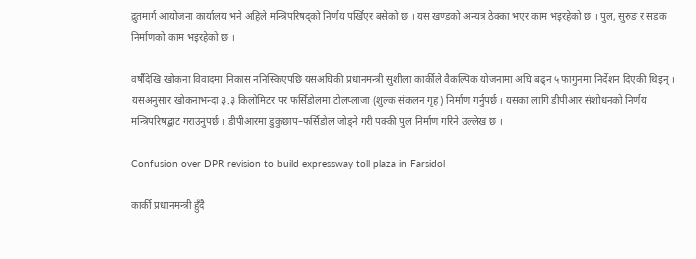द्रुतमार्ग आयोजना कार्यालय भने अहिले मन्त्रिपरिषद्को निर्णय पर्खिएर बसेको छ । यस खण्डको अन्यत्र ठेक्का भएर काम भइरहेको छ । पुल, सुरुङ र सडक निर्माणको काम भइरहेको छ ।

वर्षौंदेखि खोकना विवादमा निकास ननिस्किएपछि यसअघिकी प्रधानमन्त्री सुशीला कार्कीले वैकल्पिक योजनामा अघि बढ्न ५ फागुनमा निर्देशन दिएकी थिइन् । यसअनुसार खोकनाभन्दा ३.३ किलोमिटर पर फर्सिडोलमा टोलप्लाजा (शुल्क संकलन गृह) निर्माण गर्नुपर्छ । यसका लागि डीपीआर संशोधनको निर्णय मन्त्रिपरिषद्बाट गराउनुपर्छ । डीपीआरमा डुकुछाप–फर्सिडोल जोड्ने गरी पक्की पुल निर्माण गरिने उल्लेख छ ।

Confusion over DPR revision to build expressway toll plaza in Farsidol

कार्की प्रधानमन्त्री हुँदै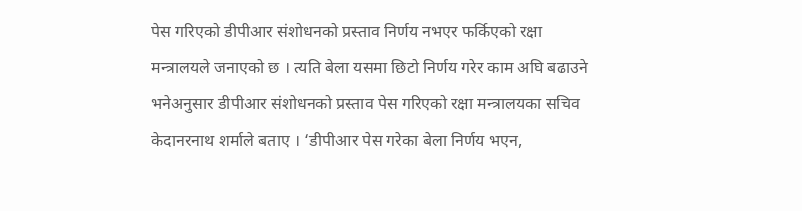पेस गरिएको डीपीआर संशोधनको प्रस्ताव निर्णय नभएर फर्किएको रक्षा मन्त्रालयले जनाएको छ । त्यति बेला यसमा छिटो निर्णय गरेर काम अघि बढाउने भनेअनुसार डीपीआर संशोधनको प्रस्ताव पेस गरिएको रक्षा मन्त्रालयका सचिव केदानरनाथ शर्माले बताए । ‘डीपीआर पेस गरेका बेला निर्णय भएन,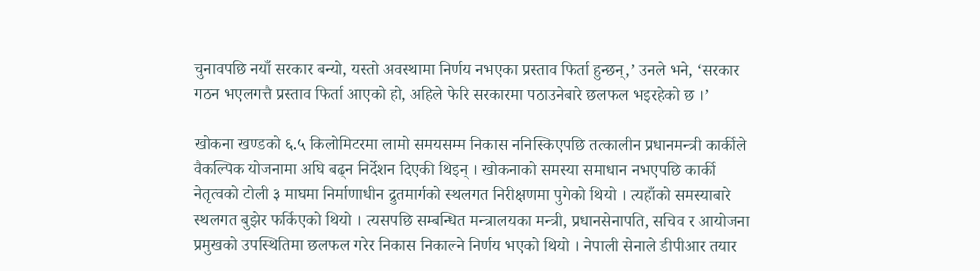चुनावपछि नयाँ सरकार बन्यो, यस्तो अवस्थामा निर्णय नभएका प्रस्ताव फिर्ता हुन्छन्,’ उनले भने, ‘सरकार गठन भएलगत्तै प्रस्ताव फिर्ता आएको हो, अहिले फेरि सरकारमा पठाउनेबारे छलफल भइरहेको छ ।’

खोकना खण्डको ६.५ किलोमिटरमा लामो समयसम्म निकास ननिस्किएपछि तत्कालीन प्रधानमन्त्री कार्कीले वैकल्पिक योजनामा अघि बढ्न निर्देशन दिएकी थिइन् । खोकनाको समस्या समाधान नभएपछि कार्की नेतृत्वको टोली ३ माघमा निर्माणाधीन द्रुतमार्गको स्थलगत निरीक्षणमा पुगेको थियो । त्यहाँको समस्याबारे स्थलगत बुझेर फर्किएको थियो । त्यसपछि सम्बन्धित मन्त्रालयका मन्त्री, प्रधानसेनापति, सचिव र आयोजना प्रमुखको उपस्थितिमा छलफल गरेर निकास निकाल्ने निर्णय भएको थियो । नेपाली सेनाले डीपीआर तयार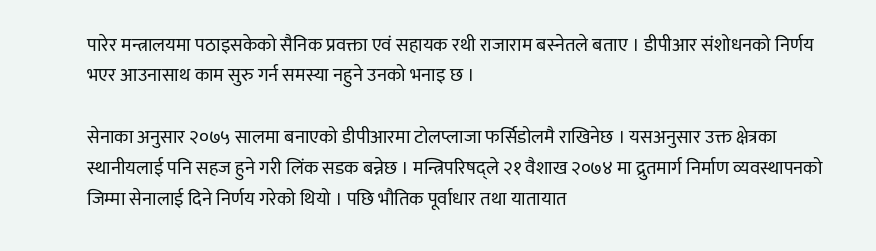पारेर मन्त्रालयमा पठाइसकेको सैनिक प्रवक्ता एवं सहायक रथी राजाराम बस्नेतले बताए । डीपीआर संशोधनको निर्णय भएर आउनासाथ काम सुरु गर्न समस्या नहुने उनको भनाइ छ ।

सेनाका अनुसार २०७५ सालमा बनाएको डीपीआरमा टोलप्लाजा फर्सिडोलमै राखिनेछ । यसअनुसार उक्त क्षेत्रका स्थानीयलाई पनि सहज हुने गरी लिंक सडक बन्नेछ । मन्त्रिपरिषद्ले २१ वैशाख २०७४ मा द्रुतमार्ग निर्माण व्यवस्थापनको जिम्मा सेनालाई दिने निर्णय गरेको थियो । पछि भौतिक पूर्वाधार तथा यातायात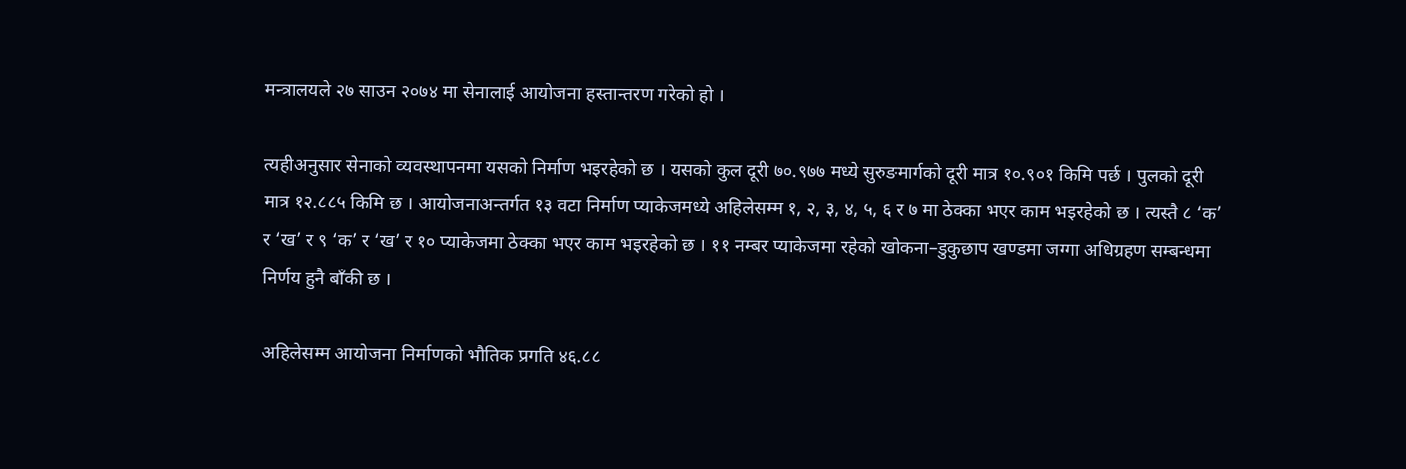मन्त्रालयले २७ साउन २०७४ मा सेनालाई आयोजना हस्तान्तरण गरेको हो ।

त्यहीअनुसार सेनाको व्यवस्थापनमा यसको निर्माण भइरहेको छ । यसको कुल दूरी ७०.९७७ मध्ये सुरुङमार्गको दूरी मात्र १०.९०१ किमि पर्छ । पुलको दूरी मात्र १२.८८५ किमि छ । आयोजनाअन्तर्गत १३ वटा निर्माण प्याकेजमध्ये अहिलेसम्म १, २, ३, ४, ५, ६ र ७ मा ठेक्का भएर काम भइरहेको छ । त्यस्तै ८ ‘क’ र ‘ख’ र ९ ‘क’ र ‘ख’ र १० प्याकेजमा ठेक्का भएर काम भइरहेको छ । ११ नम्बर प्याकेजमा रहेको खोकना–डुकुछाप खण्डमा जग्गा अधिग्रहण सम्बन्धमा निर्णय हुनै बाँकी छ ।

अहिलेसम्म आयोजना निर्माणको भौतिक प्रगति ४६.८८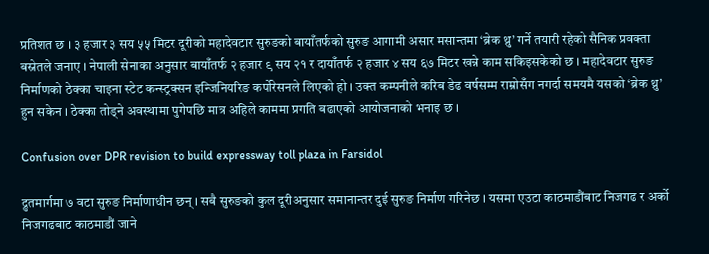प्रतिशत छ । ३ हजार ३ सय ५५ मिटर दूरीको महादेवटार सुरुङको बायाँतर्फको सुरुङ आगामी असार मसान्तमा ‘ब्रेक थ्रु’ गर्ने तयारी रहेको सैनिक प्रवक्ता बस्नेतले जनाए । नेपाली सेनाका अनुसार बायाँतर्फ २ हजार ९ सय २१ र दायाँतर्फ २ हजार ४ सय ६७ मिटर खन्ने काम सकिइसकेको छ । महादेवटार सुरुङ निर्माणको ठेक्का चाइना स्टेट कन्स्ट्रक्सन इन्जिनियरिङ कर्पोरेसनले लिएको हो । उक्त कम्पनीले करिब डेढ वर्षसम्म राम्रोसँग नगर्दा समयमै यसको ‘ब्रेक थ्रु’ हुन सकेन । ठेक्का तोड्ने अवस्थामा पुगेपछि मात्र अहिले काममा प्रगति बढाएको आयोजनाको भनाइ छ ।

Confusion over DPR revision to build expressway toll plaza in Farsidol

द्रुतमार्गमा ७ वटा सुरुङ निर्माणाधीन छन् । सबै सुरुङको कुल दूरीअनुसार समानान्तर दुई सुरुङ निर्माण गरिनेछ । यसमा एउटा काठमाडौंबाट निजगढ र अर्को निजगढबाट काठमाडौं जाने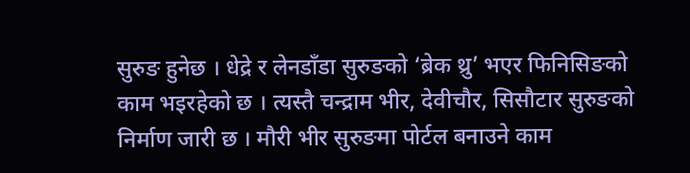सुरुङ हुनेछ । धेद्रे र लेनडाँडा सुरुङको ‘ब्रेक थ्रु’ भएर फिनिसिङको काम भइरहेको छ । त्यस्तै चन्द्राम भीर, देवीचौर, सिसौटार सुरुङको निर्माण जारी छ । मौरी भीर सुरुङमा पोर्टल बनाउने काम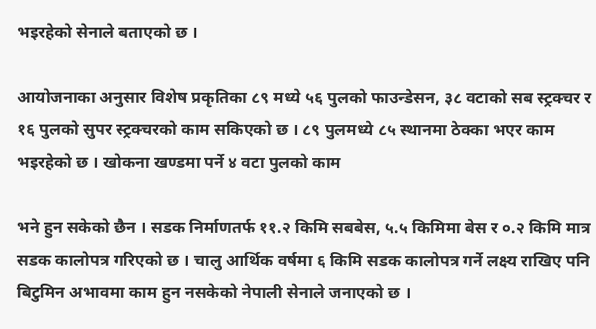भइरहेको सेनाले बताएको छ ।

आयोजनाका अनुसार विशेष प्रकृतिका ८९ मध्ये ५६ पुलको फाउन्डेसन, ३८ वटाको सब स्ट्रक्चर र १६ पुलको सुपर स्ट्रक्चरको काम सकिएको छ । ८९ पुलमध्ये ८५ स्थानमा ठेक्का भएर काम भइरहेको छ । खोकना खण्डमा पर्ने ४ वटा पुलको काम

भने हुन सकेको छैन । सडक निर्माणतर्फ ११.२ किमि सबबेस, ५.५ किमिमा बेस र ०.२ किमि मात्र सडक कालोपत्र गरिएको छ । चालु आर्थिक वर्षमा ६ किमि सडक कालोपत्र गर्ने लक्ष्य राखिए पनि बिटुमिन अभावमा काम हुन नसकेको नेपाली सेनाले जनाएको छ ।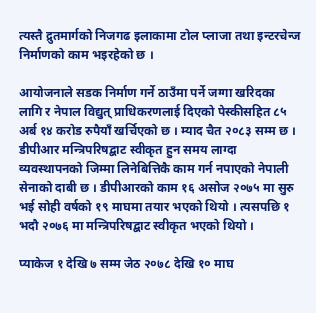त्यस्तै द्रुतमार्गको निजगढ इलाकामा टोल प्लाजा तथा इन्टरचेन्ज निर्माणको काम भइरहेको छ ।

आयोजनाले सडक निर्माण गर्ने ठाउँमा पर्ने जग्गा खरिदका लागि र नेपाल विद्युत् प्राधिकरणलाई दिएको पेस्कीसहित ८५ अर्ब १४ करोड रुपैयाँ खर्चिएको छ । म्याद चैत २०८३ सम्म छ । डीपीआर मन्त्रिपरिषद्बाट स्वीकृत हुन समय लाग्दा व्यवस्थापनको जिम्मा लिनेबित्तिकै काम गर्न नपाएको नेपाली सेनाको दाबी छ । डीपीआरको काम १६ असोज २०७५ मा सुरु भई सोही वर्षको १९ माघमा तयार भएको थियो । त्यसपछि १ भदौ २०७६ मा मन्त्रिपरिषद्बाट स्वीकृत भएको थियो ।

प्याकेज १ देखि ७ सम्म जेठ २०७८ देखि १० माघ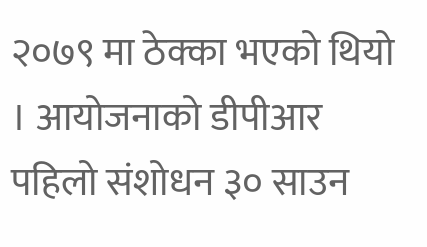२०७९ मा ठेक्का भएको थियो । आयोजनाको डीपीआर पहिलो संशोधन ३० साउन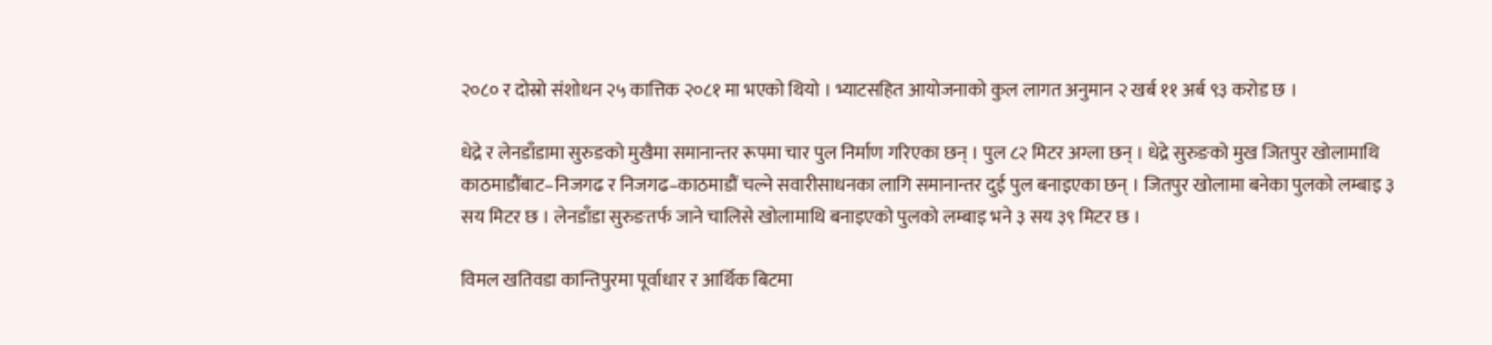२०८० र दोस्रो संशोधन २५ कात्तिक २०८१ मा भएको थियो । भ्याटसहित आयोजनाको कुल लागत अनुमान २ खर्ब ११ अर्ब ९३ करोड छ ।

धेद्रे र लेनडाँडामा सुरुङको मुखैमा समानान्तर रूपमा चार पुल निर्माण गरिएका छन् । पुल ८२ मिटर अग्ला छन् । धेद्रे सुरुङको मुख जितपुर खोलामाथि काठमाडौंबाट–निजगढ र निजगढ–काठमाडौं चल्ने सवारीसाधनका लागि समानान्तर दुई पुल बनाइएका छन् । जितपुर खोलामा बनेका पुलको लम्बाइ ३ सय मिटर छ । लेनडाँडा सुरुङतर्फ जाने चालिसे खोलामाथि बनाइएको पुलको लम्बाइ भने ३ सय ३९ मिटर छ ।

विमल खतिवडा कान्तिपुरमा पूर्वाधार र आर्थिक बिटमा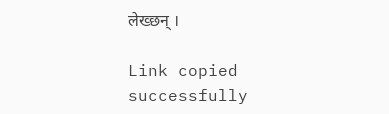लेख्छन् ।

Link copied successfully